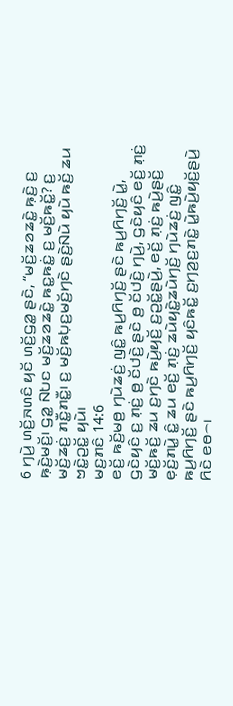6 ꤚꤣꤧ꤬ ꤛꤢꤩ꤬ꤏꤛꤢꤨ ꤟꤢꤩ ꤛꤢꤩ꤬ꤞꤤ꤭ ꤔꤢꤧ, “ꤗꤢꤩ꤬ꤘꤤꤘꤢꤧ꤭ ꤒ꤫ꤢꤧ꤬ ꤢ꤬ ꤒ꤫ꤢꤧ꤬ꤗꤢꤩ꤬꤯ ꤞꤤ꤭ ꤡꤝꤢ ꤗꤢꤩ꤬ꤘꤤꤘꤢꤧ꤭ ꤒꤢ꤭ꤒꤢꤦ꤭ ꤢ꤬ ꤗꤢꤩ꤬ꤒꤢꤩ꤭? ꤢ꤬ ꤗꤢꤩ꤬ꤘꤢꤦ꤬ ꤊꤢꤪ꤭ꤊꤢꤪ꤭꤯ ꤢ꤬ ꤗꤢꤩ꤬ꤒꤝ꤫ꤢ꤬ꤗꤢꤩ꤬ꤚꤢꤧ ꤔꤢꤧ꤬ꤡꤣꤧ ꤟꤣꤧ ꤒꤢꤩ꤬ ꤘꤣ ꤠꤢꤧ꤭ꤑꤢꤩ꤭ ꤟꤣꤧ꤯
ꤗꤢ꤬ꤊꤢꤨ 14:6
ꤕꤢꤩ꤬ ꤒꤢꤩ꤬ꤗꤥ꤬ ꤚꤣꤧꤘꤢꤦ꤬ ꤜꤢꤨ꤭ ꤒꤣ꤬ꤖꤚꤢꤩ꤬ ꤔꤢꤧ ꤒꤣ꤬ꤖꤚꤢꤩ꤬ ꤣꤧ꤭, ꤞꤢꤧꤟꤢꤨ ꤢ꤬ ꤊ꤫ꤢꤦ꤬ ꤥ꤬ ꤢꤩꤓꤢꤧ꤬ ꤔꤢꤧ ꤥ꤬ ꤢꤩꤓꤢꤧ꤬ ꤚꤣꤧ꤬, ꤞꤢꤧꤟꤢꤨ ꤕꤢꤩ꤬ ꤊ꤫ꤢꤦ꤬ ꤗꤢꤩ꤬ꤒꤢꤩ꤬ ꤘꤣ ꤢ꤬ꤚꤢꤧ ꤒꤣꤧ꤬ꤟꤢꤩ꤬ ꤢ꤬ꤑꤢꤩ꤭ꤔꤣꤧ꤬, ꤕꤢꤩ꤬ ꤊ꤫ꤢꤦ꤬ ꤒꤣꤧ꤬ꤔꤢꤩ꤬ ꤕ꤫ꤢꤩ꤬ꤊꤣꤧ꤭ ꤢꤨ꤭ ꤘꤣ ꤕꤢꤩ꤬ ꤊ꤫ꤢꤦ꤬ ꤘꤣꤧꤟꤢꤧ꤭ꤘꤣꤧꤚꤢꤩ꤬ ꤚꤣꤧꤘꤢꤦ꤬ ꤜꤢꤨ꤭ ꤒꤣ꤬ꤖꤚꤢꤩ꤬ ꤔꤢꤧ ꤒꤣ꤬ꤖꤚꤢꤩ꤬ ꤟꤢꤨꤒꤢꤩ꤭ ꤢ꤬ꤚꤤ꤬ꤢ꤬ꤊꤢꤧ꤭ ꤣꤧ꤭ꤒꤣꤧ꤬ꤟꤢꤩ꤬ꤔꤣꤧ꤬ ꤖꤢꤧ ꤕꤥ꤮꤯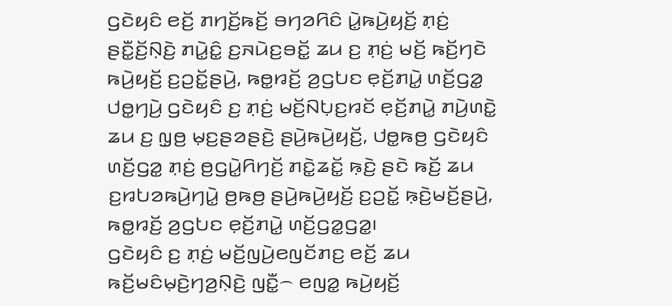ꤞꤢꤧꤟꤢꤨ ꤕꤢꤩ꤬ ꤊꤚꤢꤩ꤬ꤒꤢꤩ꤬ ꤋꤚꤤꤖꤢꤨ ꤣꤧ꤭ꤒꤣꤧ꤬ꤟꤢꤩ꤬ ꤊ꤫ꤢꤦ꤬ ꤔꤢꤪ꤭ꤢꤩ꤬ꤡ꤫ꤢꤧ꤬ ꤊꤣꤧ꤭ꤢꤨ꤭ ꤢ꤬ꤏꤣꤧꤢ꤬ꤋꤢꤩ꤭ ꤘꤣ ꤢ꤬ ꤊ꤫ꤢꤦ꤬ ꤗꤢꤩ꤬ ꤒꤢꤩ꤬ꤚꤢꤧ ꤒꤣꤧ꤬ꤟꤢꤩ꤬ ꤢ꤬ꤑꤢꤩ꤭ꤔꤣꤧ꤬, ꤒꤥ꤭ꤙꤢꤩ꤬ ꤤ꤬ꤞꤝꤢ ꤕ꤫ꤢꤩ꤬ꤊꤣꤧ꤭ ꤛꤢꤩ꤬ꤞꤤ꤭ ꤓꤥ꤭ꤚꤣꤧ꤬ ꤞꤢꤧꤟꤢꤨ ꤢ꤬ ꤊ꤫ꤢꤦ꤬ ꤗꤢꤩ꤬ꤡꤝ꤫ꤢ꤬ꤙꤢꤩ ꤕ꤫ꤢꤩ꤬ꤊꤣꤧ꤭ ꤊꤣꤧ꤬ꤛꤢꤧ꤭ ꤘꤣ ꤢ꤬ ꤜ꤫ꤥ꤬ ꤗ꤫ꤢ꤬ꤔꤤꤔꤢꤧ꤬ ꤔꤣꤧ꤬ꤒꤣꤧ꤬ꤟꤢꤩ꤬, ꤓꤥ꤭ꤒꤥ꤬ ꤞꤢꤧꤟꤢꤨ ꤛꤢꤩ꤬ꤞꤤ꤭ ꤊ꤫ꤢꤦ꤬ ꤥ꤬ꤞꤣꤧ꤭ꤖꤚꤢꤩ꤬ ꤊꤢꤧ꤭ꤘꤢꤩ꤭ ꤒ꤫ꤢꤧ꤬ ꤔꤢꤧ ꤒꤢꤩ꤬ ꤘꤣ ꤢ꤬ꤙꤝꤤꤒꤣꤧ꤬ꤚꤣꤧ꤭ ꤥ꤬ꤒꤥ꤬ ꤔꤣꤧ꤬ꤒꤣꤧ꤬ꤟꤢꤩ꤬ ꤢ꤬ꤑꤢꤩ꤭ ꤒ꤫ꤢꤧ꤬ꤗꤢꤩ꤬ꤔꤣꤧ꤬, ꤒꤥ꤭ꤙꤢꤩ꤬ ꤤ꤬ꤞꤝꤢ ꤕ꤫ꤢꤩ꤬ꤊꤣꤧ꤭ ꤛꤢꤩ꤬ꤞꤤ꤭ꤞꤤ꤭꤯
ꤞꤢꤧꤟꤢꤨ ꤢ꤬ ꤊ꤫ꤢꤦ꤬ ꤗꤢꤩ꤬ꤜꤣꤧ꤬ꤕꤜꤢꤩꤊꤢ꤬ ꤕꤢꤩ꤬ ꤘꤣ ꤒꤢꤩ꤬ꤗꤢꤨꤗ꤫ꤢꤧ꤬ꤚꤤ꤬ꤡ꤫ꤢꤧ꤬ ꤜꤢꤪ꤭꤮ ꤕꤜꤤ꤭ ꤒꤣꤧ꤬ꤟꤢꤩ꤬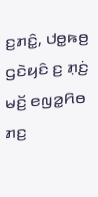ꤢ꤬ꤊꤢꤨ꤭, ꤓꤥ꤭ꤒꤥ꤬ ꤞꤢꤧꤟꤢꤨ ꤢ꤬ ꤊ꤫ꤢꤦ꤬ ꤗꤢꤩ꤬ ꤕꤜꤤ꤭ꤖꤥ ꤊꤢ꤬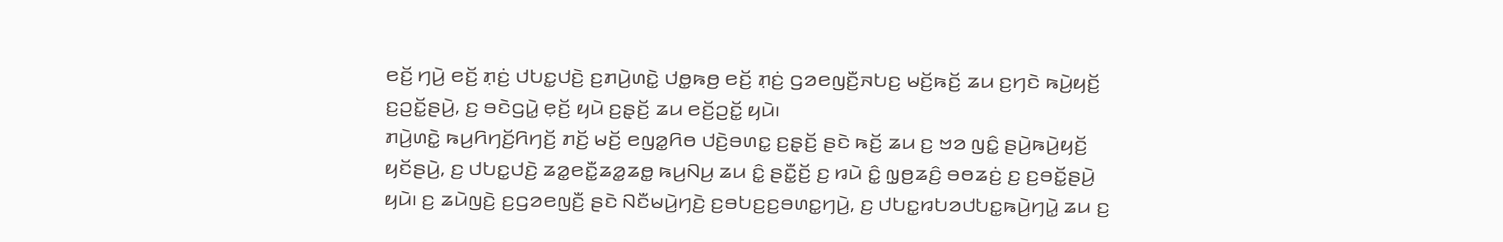ꤕꤢꤩ꤬ ꤚꤣꤧ꤬ ꤕꤢꤩ꤬ ꤊ꤫ꤢꤦ꤬ ꤓꤝꤢ꤭ꤓꤢꤧ꤬ ꤢ꤬ꤊꤣꤧ꤬ꤛꤢꤧ꤭ ꤓꤥ꤭ꤒꤥ꤬ ꤕꤢꤩ꤬ ꤊ꤫ꤢꤦ꤬ ꤞꤤꤕꤜꤢꤪ꤬ꤏꤝꤢ꤬ ꤗꤢꤩ꤬ꤒꤢꤩ꤬ ꤘꤣ ꤢ꤬ꤚꤢꤧ ꤒꤣꤧ꤬ꤟꤢꤩ꤬ ꤢ꤬ꤑꤢꤩ꤭ꤔꤣꤧ꤬, ꤢ꤬ ꤋꤢꤧꤞꤣꤧ꤭ ꤕ꤫ꤢꤩ꤬ ꤟꤣꤧ ꤢ꤬ꤔ꤫ꤢꤩ꤬ ꤘꤣ ꤕꤢꤩ꤬ꤑꤢꤩ꤭ ꤟꤣꤧ꤯
ꤊꤣꤧ꤬ꤛꤢꤧ꤭ ꤒꤣ꤬ꤖꤚꤢꤩ꤬ꤖꤚꤢꤩ꤬ ꤊꤢꤩ꤬ ꤗꤢꤩ꤬ ꤕꤜꤤ꤭ꤖꤥ ꤓꤢꤧ꤬ꤋꤛꤢ꤭ ꤢ꤬ꤔ꤫ꤢꤩ꤬ ꤔꤢꤧ ꤒꤢꤩ꤬ ꤘꤣ ꤢ꤬ ꤠꤤ ꤜꤢꤨ꤭ ꤔꤣꤧ꤬ꤒꤣꤧ꤬ꤟꤢꤩ꤬ ꤟꤢꤩꤔꤣꤧ꤬, ꤢ꤬ ꤓꤝꤢ꤭ꤓꤢꤧ꤬ ꤘꤤ꤭ꤕꤢꤪ꤭ꤘꤤ꤭ꤘꤥ꤭ ꤒꤣ꤬ꤡꤣ꤬ ꤘꤣ ꤢꤨ꤭ ꤔꤢꤪ꤭ꤢꤩ꤬ ꤢ꤬ ꤙꤣꤧ ꤢꤨ꤭ ꤜ꤫ꤥ꤬ꤘꤢꤨ꤬ ꤋꤥꤘꤢꤦ꤬ ꤢ꤬ ꤢ꤬ꤋꤢꤩ꤭ꤔꤣꤧ꤬ ꤟꤣꤧ꤯ ꤢ꤬ ꤘꤣꤧꤜꤢꤧ꤬ ꤢ꤬ꤞꤤꤕꤜꤢꤪ꤬ ꤔꤢꤧ ꤡꤢꤪꤗꤣꤧ꤬ꤚꤢꤧ꤬ ꤢ꤬ꤋꤝꤢ꤬ꤢ꤬ꤋꤛꤢ꤭ꤚꤣꤧ꤬, ꤢ꤬ ꤓꤝꤢ꤭ꤙꤝꤤꤓꤝꤢ꤭ꤒꤣꤧ꤬ꤚꤣꤧ꤭ ꤘꤣ ꤢ꤬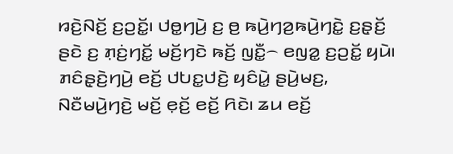ꤙꤢꤧ꤬ꤡꤢꤩ꤬ ꤢ꤬ꤑꤢꤩ꤭꤯ ꤓꤥ꤭ꤚꤣꤧ꤬ ꤢ꤬ ꤥ꤬ ꤒꤣꤧ꤬ꤚꤤ꤬ꤒꤣꤧ꤬ꤚꤢꤧ꤭ ꤢ꤬ꤔ꤫ꤢꤩ꤬ ꤔꤢꤧ ꤢ꤬ ꤊ꤫ꤢꤦ꤬ꤚꤢꤩ꤭ ꤗꤢꤩ꤬ꤚꤢꤧ ꤒꤢꤩ꤬ ꤜꤢꤪ꤭꤮ ꤕꤜꤤ꤭ ꤢ꤬ꤑꤢꤩ꤭ ꤟꤣꤧ꤯
ꤊꤢꤨꤔ꤫ꤢꤧ꤬ꤚꤣꤧ꤬ ꤕꤢꤩ꤬ ꤓꤝꤢ꤭ꤓꤢꤧ꤬ ꤟꤢꤨꤣꤧ꤭ ꤔꤣꤧ꤬ꤗꤢ꤬, ꤡꤢꤪꤗꤣꤧ꤬ꤚꤢꤧ꤬ ꤗꤢꤩ꤬ ꤕ꤫ꤢꤩ꤬ ꤕꤢꤩ꤬ ꤖꤢꤧ꤯ ꤘꤣ ꤕꤢꤩ꤬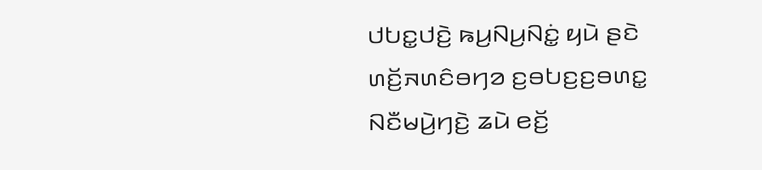ꤓꤝꤢ꤭ꤓꤢꤧ꤬ ꤒꤣ꤬ꤡꤣ꤬ꤡꤢꤦ꤭ ꤟꤣꤧ ꤔꤢꤧ ꤛꤢꤩ꤬ꤏꤛꤢꤨꤋꤚꤤ ꤢ꤬ꤋꤝꤢ꤬ꤢ꤬ꤋꤛꤢ꤭ ꤡꤢꤪꤗꤣꤧ꤬ꤚꤢꤧ꤬ ꤘꤣꤧ ꤕꤢꤩ꤬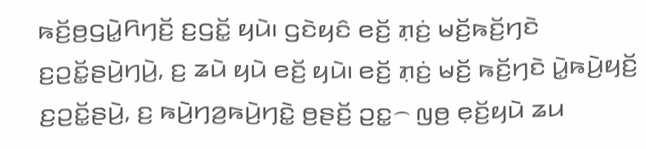ꤒꤢꤩ꤬ꤥ꤬ꤞꤣꤧ꤭ꤖꤚꤢꤩ꤬ ꤢ꤬ꤞꤢꤩ꤭ ꤟꤣꤧ꤯ ꤞꤢꤧꤟꤢꤨ ꤕꤢꤩ꤬ ꤊ꤫ꤢꤦ꤬ ꤗꤢꤩ꤬ꤒꤢꤩ꤬ꤚꤢꤧ ꤢ꤬ꤑꤢꤩ꤭ꤔꤣꤧ꤬ꤚꤣꤧ꤬, ꤢ꤬ ꤘꤣꤧ ꤟꤣꤧ ꤕꤢꤩ꤬ ꤟꤣꤧ꤯ ꤕꤢꤩ꤬ ꤊ꤫ꤢꤦ꤬ ꤗꤢꤩ꤬ ꤒꤢꤩ꤬ꤚꤢꤧ ꤣꤧ꤭ꤒꤣꤧ꤬ꤟꤢꤩ꤬ ꤢ꤬ꤑꤢꤩ꤭ꤔꤣꤧ꤬, ꤢ꤬ ꤒꤣꤧ꤬ꤚꤤ꤬ꤒꤣꤧ꤬ꤚꤢꤧ꤭ ꤥ꤬ꤔꤢꤩ꤬ ꤑꤢ꤭꤮ ꤜꤥ꤬ ꤕ꤫ꤢꤩ꤬ꤟꤣꤧ ꤘꤣ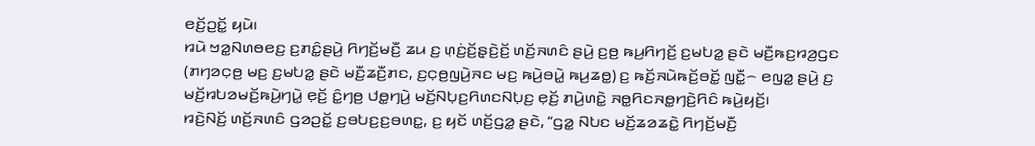ꤕꤢꤩ꤬ꤑꤢꤩ꤭ ꤟꤣꤧ꤯
ꤙꤣꤧ ꤠꤤ꤭ꤡꤛꤥꤕꤢ꤬ ꤢ꤬ꤊꤢꤨ꤭ꤔꤣꤧ꤬ ꤖꤚꤢꤩ꤬ꤗꤢꤪ꤬ ꤘꤣ ꤢ꤬ ꤛ꤫ꤢꤦ꤬ꤢꤩ꤬ꤔ꤫ꤢꤧ꤬ꤢꤩ꤬ ꤛꤢꤩ꤬ꤏꤛꤢꤨ ꤔꤣꤧ꤬ ꤢ꤬ꤥ꤬ ꤒꤣ꤬ꤖꤚꤢꤩ꤬ ꤢ꤬ꤗꤝꤤ꤭ ꤔꤢꤧ ꤗꤢꤪ꤬ꤒꤢ꤬ꤙꤤ꤬ꤞꤢ (ꤊꤚꤤꤍ꤫ꤥ꤬ ꤗꤢ꤬ ꤢ꤬ꤗꤝꤤ꤭ ꤔꤢꤧ ꤗꤢꤪ꤬ꤘꤢꤪ꤬ꤊꤢ, ꤢ꤬ꤍ꤫ꤥ꤬ꤜꤣꤧ꤬ꤏꤢ ꤗꤢ꤬ ꤒꤣꤧ꤬ꤋꤣꤧ꤭ ꤒꤣ꤬ꤘꤥ꤭) ꤢ꤬ ꤒꤢꤩ꤬ꤏꤣꤧꤒꤢꤩ꤬ꤋꤢꤩ꤭ ꤜꤢꤪ꤭꤮ ꤕꤜꤤ꤭ ꤔꤣꤧ꤬ ꤢ꤬ ꤗꤢꤩ꤬ꤙꤝꤤꤗꤢꤩ꤬ꤒꤣꤧ꤬ꤚꤣꤧ꤭ ꤕ꤫ꤢꤩ꤬ ꤢꤨ꤭ꤚꤥ꤬ ꤓꤥ꤭ꤚꤣꤧ꤬ ꤗꤢꤩ꤬ꤡꤝ꤫ꤢ꤬ꤖꤛꤢꤡꤝ꤫ꤢ꤬ ꤕ꤫ꤢꤩ꤬ ꤊꤣꤧ꤬ꤛꤢꤧ꤭ ꤏꤥ꤭ꤖꤢꤏꤥ꤭ꤚꤢꤧ꤬ꤖꤢꤨ ꤒꤣꤧ꤬ꤟꤢꤩ꤬꤯
ꤙꤢꤧ꤬ꤡꤢꤩ꤬ ꤛꤢꤩ꤬ꤏꤛꤢꤨ ꤞꤤꤑꤢꤩ꤭ ꤢ꤬ꤋꤝꤢ꤬ꤢ꤬ꤋꤛꤢ꤭, ꤢ꤬ ꤟꤢꤩ ꤛꤢꤩ꤬ꤞꤤ꤭ ꤔꤢꤧ, “ꤞꤤ꤭ ꤡꤝꤢ ꤗꤢꤩ꤬ꤘꤤꤘꤢꤧ꤭ ꤖꤚꤢꤩ꤬ꤗꤢꤪ꤬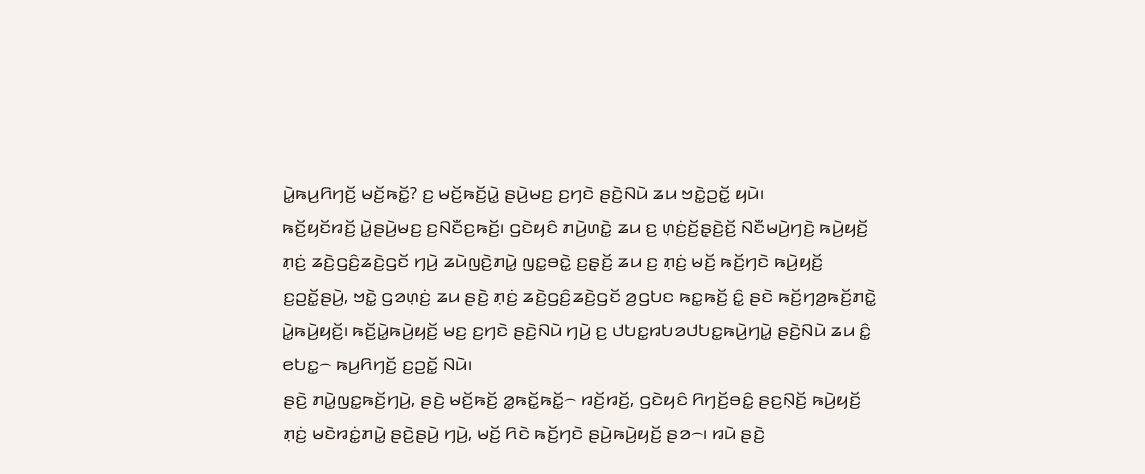ꤣꤧ꤭ꤒꤣ꤬ꤖꤚꤢꤩ꤬ ꤗꤢꤩ꤬ꤒꤢꤩ꤭? ꤢ꤬ ꤗꤢꤩ꤬ꤒꤢꤩ꤬ꤣꤧ꤭ ꤔꤣꤧ꤬ꤗꤢ꤬ ꤢ꤬ꤚꤢꤧ ꤔꤢꤧ꤬ꤡꤣꤧ ꤘꤣ ꤠꤢꤧ꤭ꤑꤢꤩ꤭ ꤟꤣꤧ꤯
ꤒꤢꤩ꤬ꤟꤢꤩꤙꤢꤩ꤬ ꤣꤧ꤭ꤔꤣꤧ꤬ꤗꤢ꤬ ꤢ꤬ꤡꤢꤪꤢ꤬ꤒꤢꤩ꤬꤯ ꤞꤢꤧꤟꤢꤨ ꤊꤣꤧ꤬ꤛꤢꤧ꤭ ꤘꤣ ꤢ꤬ ꤛ꤫ꤢꤦ꤬ꤢꤩ꤬ꤔ꤫ꤢꤧ꤬ꤢꤩ꤬ ꤡꤢꤪꤗꤣꤧ꤬ꤚꤢꤧ꤬ ꤒꤣꤧ꤬ꤟꤢꤩ꤬ ꤊ꤫ꤢꤦ꤬ ꤘꤢꤧ꤬ꤞꤢꤨ꤬ꤘꤢꤧ꤬ꤞꤢꤩ ꤚꤣꤧ꤬ ꤘꤣꤧꤜꤢꤧ꤬ꤊꤣꤧ꤭ ꤜꤢ꤭ꤋꤢꤧ꤭ ꤢ꤬ꤔ꤫ꤢꤩ꤬ ꤘꤣ ꤢ꤬ ꤊ꤫ꤢꤦ꤬ ꤗꤢꤩ꤬ ꤒꤢꤩ꤬ꤚꤢꤧ ꤒꤣꤧ꤬ꤟꤢꤩ꤬ ꤢ꤬ꤑꤢꤩ꤭ꤔꤣꤧ꤬, ꤠꤢꤧ꤭ ꤞꤤꤛ꤫ꤢꤦ꤬ ꤘꤣ ꤔꤢꤧ꤬ ꤊ꤫ꤢꤦ꤬ ꤘꤢꤧ꤬ꤞꤢꤨ꤬ꤘꤢꤧ꤬ꤞꤢꤩ ꤤ꤬ꤞꤝꤢ ꤒꤢ꤭ꤒꤢꤩ꤬ ꤢꤨ꤭ ꤔꤢꤧ ꤒꤢꤩ꤬ꤚꤤ꤬ꤒꤢꤩ꤬ꤊꤢꤧ꤭ ꤣꤧ꤭ꤒꤣꤧ꤬ꤟꤢꤩ꤬꤯ ꤒꤢꤩ꤬ꤣꤧ꤭ꤒꤣꤧ꤬ꤟꤢꤩ꤬ ꤗꤢ꤬ ꤢ꤬ꤚꤢꤧ ꤔꤢꤧ꤬ꤡꤣꤧ ꤚꤣꤧ꤬ ꤢ꤬ ꤓꤝꤢ꤭ꤙꤝꤤꤓꤝꤢ꤭ꤒꤣꤧ꤬ꤚꤣꤧ꤭ ꤔꤢꤧ꤬ꤡꤣꤧ ꤘꤣ ꤢꤨ꤭ ꤕꤝꤢ꤭꤮ ꤒꤣ꤬ꤖꤚꤢꤩ꤬ ꤢ꤬ꤑꤢꤩ꤭ ꤡꤣꤧ꤯
ꤔꤢꤧ꤬ ꤊꤣꤧ꤭ꤜꤢ꤭ꤒꤢꤩ꤬ꤚꤣꤧ꤬, ꤔꤢꤧ꤬ ꤗꤢꤩ꤬ꤒꤢꤩ꤬ ꤤ꤭ꤒꤢꤩ꤭ꤒꤢꤩ꤭꤮ ꤙꤢꤩ꤬ꤙꤢꤩ꤬, ꤞꤢꤧꤟꤢꤨ ꤖꤚꤢꤩ꤬ꤋꤢꤨ꤭ ꤔꤢ꤬ꤡ꤫ꤢꤩ꤬ ꤒꤣꤧ꤬ꤟꤢꤩ꤬ ꤊ꤫ꤢꤦ꤬ ꤗꤢꤧꤙꤢꤦ꤭ꤊꤣꤧ꤭ ꤔꤢꤧ꤬ꤔꤣꤧ꤬ ꤚꤣꤧ꤬, ꤗꤢꤩ꤬ ꤖꤢꤧ ꤒꤢꤩ꤬ꤚꤢꤧ ꤔꤣꤧ꤬ꤒꤣꤧ꤬ꤟꤢꤩ꤬ ꤔꤤ꤮꤯ ꤙꤣꤧ ꤔꤢꤧ꤬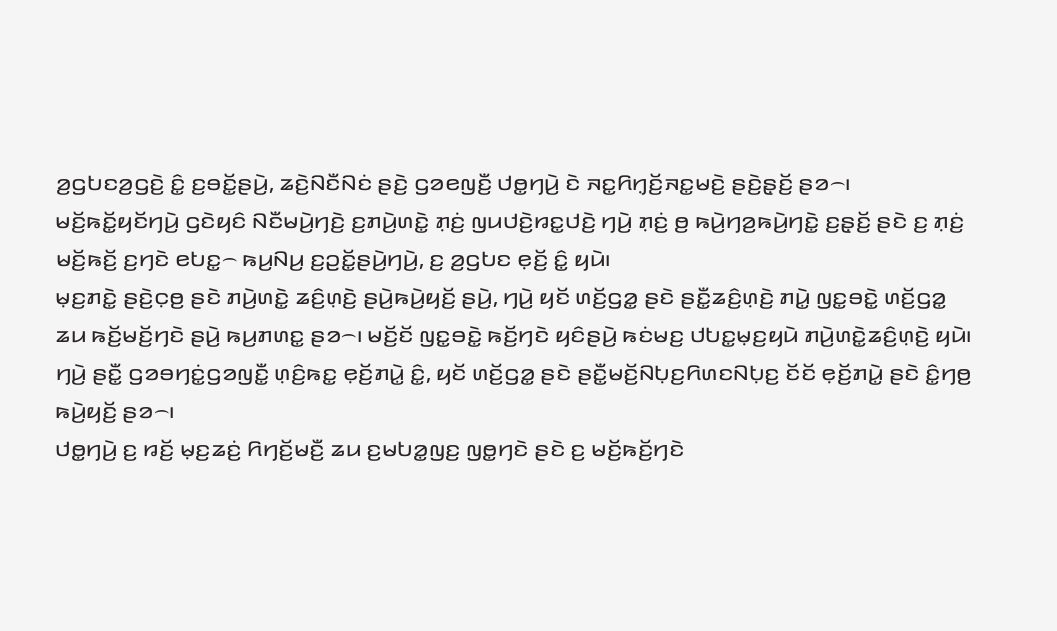ꤤ꤬ꤞꤝꤢꤤ꤬ꤞꤢꤧ꤬ ꤢꤨ꤭ ꤢ꤬ꤋꤢꤩ꤭ꤔꤣꤧ꤬, ꤘꤢꤧ꤬ꤡꤢꤪꤡꤢꤦ ꤔꤢꤧ꤬ ꤞꤤꤕꤜꤢꤪ꤬ ꤓꤥ꤭ꤚꤣꤧ꤬ ꤢꤧ ꤏꤢ꤭ꤖꤚ꤫ꤢꤩ꤬ꤏꤢ꤭ꤗꤢꤧ꤬ ꤔꤢꤧ꤬ꤔ꤫ꤢꤩ꤬ ꤔꤤ꤮꤯
ꤗꤢꤩ꤬ꤒꤢꤩ꤭ꤟꤢꤩꤚꤣꤧ꤬ ꤞꤢꤧꤟꤢꤨ ꤡꤢꤪꤗꤣꤧ꤬ꤚꤢꤧ꤬ ꤢ꤬ꤊꤣꤧ꤬ꤛꤢꤧ꤭ ꤊ꤫ꤢꤦ꤬ ꤜꤣꤓꤢꤧ꤬ꤙꤢ꤭ꤓꤢꤧ꤬ ꤚꤣꤧ꤬ ꤊ꤫ꤢꤦ꤬ ꤥ꤬ ꤒꤣꤧ꤬ꤚꤤ꤬ꤒꤣꤧ꤬ꤚꤢꤧ꤭ ꤢ꤬ꤔ꤫ꤢꤩ꤬ ꤔꤢꤧ ꤢ꤬ ꤊ꤫ꤢꤦ꤬ ꤗꤢꤩ꤬ꤒꤢꤩ꤬ ꤢ꤬ꤚꤢꤧ ꤕꤝꤢ꤭꤮ ꤒꤣ꤬ꤡꤣ꤬ ꤢ꤬ꤑꤢꤩ꤭ꤔꤣꤧ꤬ꤚꤣꤧ꤬, ꤢ꤬ ꤤ꤬ꤞꤝꤢ ꤕ꤫ꤢꤩ꤬ ꤢꤨ꤭ ꤟꤣꤧ꤯
ꤗ꤫ꤢ꤬ꤊꤢꤧ꤭ ꤔꤢꤧ꤬ꤍ꤫ꤥ꤬ ꤔꤢꤧ ꤊꤣꤧ꤬ꤛꤢꤧ꤭ ꤘꤢꤨ꤬ꤛ꤫ꤢꤧ꤬ ꤔꤣꤧ꤬ꤒꤣꤧ꤬ꤟꤢꤩ꤬ ꤔꤣꤧ꤬, ꤚꤣꤧ꤬ ꤟꤢꤩ ꤛꤢꤩ꤬ꤞꤤ꤭ ꤔꤢꤧ ꤔꤢꤪ꤭ꤘꤢꤨ꤬ꤛ꤫ꤢꤧ꤬ ꤊꤣꤧ꤭ ꤜꤢ꤭ꤋꤢꤧ꤭ ꤛꤢꤩ꤬ꤞꤤ꤭ ꤘꤣ ꤒꤢꤩ꤬ꤗꤢꤩ꤬ꤚꤢꤧ ꤔꤣꤧ꤬ ꤒꤣ꤬ꤊꤛꤢ꤭ ꤔꤤ꤮꤯ ꤗꤢꤩ꤬ꤢꤩ ꤜꤢ꤭ꤋꤢꤧ꤭ ꤒꤢꤩ꤬ꤚꤢꤧ ꤟꤢꤨꤔꤣꤧ꤬ ꤒꤢꤦꤗꤢ꤬ ꤓꤝꤢ꤭ꤗ꤫ꤢ꤬ꤟꤣꤧ ꤊꤣꤧ꤬ꤛꤢꤧ꤭ꤘꤢꤨ꤬ꤛ꤫ꤢꤧ꤬ ꤟꤣꤧ꤯ ꤚꤣꤧ꤬ ꤔꤢꤪ꤭ ꤞꤤꤋꤚꤢꤦ꤭ꤞꤤꤜꤢꤪ꤭ ꤛ꤫ꤢꤨ꤬ꤒꤢ꤭ ꤕ꤫ꤢꤩ꤬ꤊꤣꤧ꤭ ꤢꤨ꤭, ꤟꤢꤩ ꤛꤢꤩ꤬ꤞꤤ꤭ ꤔꤢꤧ ꤔꤢꤪ꤭ꤗꤢꤩ꤬ꤡꤝ꤫ꤢ꤬ꤖꤛꤢꤡꤝ꤫ꤢ꤬ ꤢꤩꤢꤩ ꤕ꤫ꤢꤩ꤬ꤊꤣꤧ꤭ ꤔꤢꤧ ꤢꤨ꤭ꤚꤥ꤬ ꤒꤣꤧ꤬ꤟꤢꤩ꤬ ꤔꤤ꤮꤯
ꤓꤥ꤭ꤚꤣꤧ꤬ ꤢ꤬ ꤙꤢꤩ꤬ ꤗ꤫ꤢ꤬ꤘꤢꤦ꤬ ꤖꤚꤢꤩ꤬ꤗꤢꤪ꤬ ꤘꤣ ꤢ꤬ꤗꤝꤤ꤭ꤜꤢ꤬ ꤜꤥ꤭ꤚꤢꤧ ꤔꤢꤧ ꤢ꤬ ꤗꤢꤩ꤬ꤒꤢꤩ꤬ꤚꤢꤧ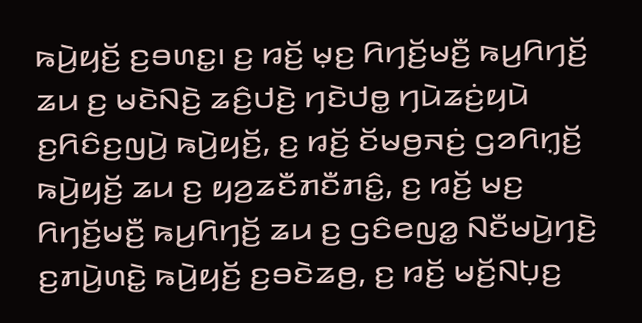ꤒꤣꤧ꤬ꤟꤢꤩ꤬ ꤢ꤬ꤋꤛꤢ꤭꤯ ꤢ꤬ ꤙꤢꤩ꤬ ꤗ꤫ꤢ꤬ ꤖꤚꤢꤩ꤬ꤗꤢꤪ꤬ ꤒꤣ꤬ꤖꤚꤢꤩ꤬ ꤘꤣ ꤢ꤬ ꤗꤢꤧꤡꤢꤧ꤬ ꤘꤢꤨ꤬ꤓꤢꤧ꤬ ꤚꤢꤧꤓꤥ꤭ ꤚꤣꤧꤘꤢꤦ꤬ꤟꤣꤧ ꤢ꤬ꤖꤢꤨꤢ꤬ꤜꤣꤧ꤬ ꤒꤣꤧ꤬ꤟꤢꤩ꤬, ꤢ꤬ ꤙꤢꤩ꤬ ꤢꤩꤗꤥ꤬ꤏꤢꤦ꤬ ꤞꤤꤖꤚ꤫ꤢꤩ꤬ ꤒꤣꤧ꤬ꤟꤢꤩ꤬ ꤘꤣ ꤢ꤬ ꤟꤤ꤬ꤘꤢꤪꤊꤢꤪꤊꤢꤨ꤭, ꤢ꤬ ꤙꤢꤩ꤬ ꤗꤢ꤬ ꤖꤚꤢꤩ꤬ꤗꤢꤪ꤬ ꤒꤣ꤬ꤖꤚꤢꤩ꤬ ꤘꤣ ꤢ꤬ ꤞꤢꤨꤕꤜꤤ꤭ ꤡꤢꤪꤗꤣꤧ꤬ꤚꤢꤧ꤬ ꤢ꤬ꤊꤣꤧ꤬ꤛꤢꤧ꤭ ꤒꤣꤧ꤬ꤟꤢꤩ꤬ ꤢ꤬ꤋꤢꤧꤘꤥ꤬, ꤢ꤬ ꤙꤢꤩ꤬ ꤗꤢꤩ꤬ꤡꤝ꤫ꤢ꤬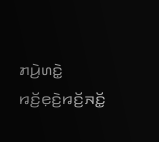ꤊꤣꤧ꤬ꤛꤢꤧ꤭ ꤙꤢꤩ꤬ꤕ꤫ꤢꤧ꤬ꤙꤢꤩ꤬ꤏꤢꤩ꤭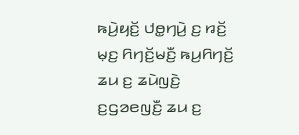ꤒꤣꤧ꤬ꤟꤢꤩ꤬ ꤓꤥ꤭ꤚꤣꤧ꤬ ꤢ꤬ ꤙꤢꤩ꤬ ꤗ꤫ꤢ꤬ ꤖꤚꤢꤩ꤬ꤗꤢꤪ꤬ ꤒꤣ꤬ꤖꤚꤢꤩ꤬ ꤘꤣ ꤢ꤬ ꤘꤣꤧꤜꤢꤧ꤬ ꤢ꤬ꤞꤤꤕꤜꤢꤪ꤬ ꤘꤣ ꤢ꤬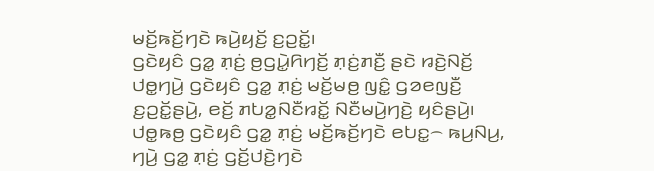ꤗꤢꤩ꤬ꤒꤢꤩ꤬ꤚꤢꤧ ꤒꤣꤧ꤬ꤟꤢꤩ꤬ ꤢ꤬ꤑꤢꤩ꤭꤯
ꤞꤢꤧꤟꤢꤨ ꤞꤤ꤭ ꤊ꤫ꤢꤦ꤬ ꤥ꤬ꤞꤣꤧ꤭ꤖꤚꤢꤩ꤬ ꤊ꤫ꤢꤦ꤬ꤊꤢꤪ꤬ ꤔꤢꤧ ꤙꤢꤧ꤬ꤡꤢꤩ꤬ ꤓꤥ꤭ꤚꤣꤧ꤬ ꤞꤢꤧꤟꤢꤨ ꤞꤤ꤭ ꤊ꤫ꤢꤦ꤬ ꤗꤢꤩ꤬ꤗꤥ꤬ ꤜꤢꤨ꤭ ꤞꤤꤕꤜꤢꤪ꤬ ꤢ꤬ꤑꤢꤩ꤭ꤔꤣꤧ꤬, ꤕꤢꤩ꤬ ꤊꤝꤤ꤭ꤡꤢꤪꤙꤢꤩ꤭ ꤡꤢꤪꤗꤣꤧ꤬ꤚꤢꤧ꤬ ꤟꤢꤨꤔꤣꤧ꤬꤯ ꤓꤥ꤭ꤒꤥ꤬ ꤞꤢꤧꤟꤢꤨ ꤞꤤ꤭ ꤊ꤫ꤢꤦ꤬ ꤗꤢꤩ꤬ꤒꤢꤩ꤬ꤚꤢꤧ ꤕꤝꤢ꤭꤮ ꤒꤣ꤬ꤡꤣ꤬, ꤚꤣꤧ꤬ ꤞꤤ꤭ ꤊ꤫ꤢꤦ꤬ ꤞꤢꤩ꤬ꤓꤢꤧ꤬ꤚꤢꤧ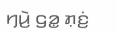ꤚꤣꤧ꤬ ꤞꤤ꤭ ꤊ꤫ꤢꤦ꤬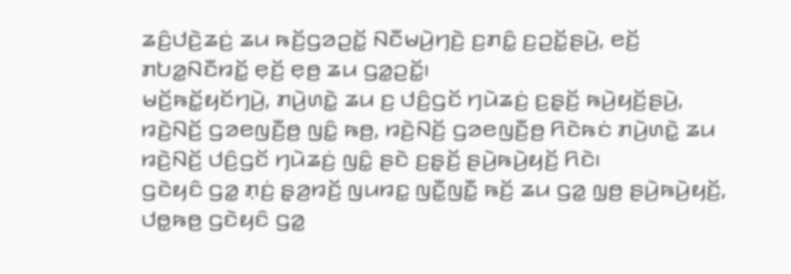ꤘꤢꤨ꤬ꤓꤢꤧ꤬ꤘꤢꤦ꤬ ꤘꤣ ꤒꤢꤩ꤬ꤞꤤꤑꤢꤩ꤭ ꤡꤢꤪꤗꤣꤧ꤬ꤚꤢꤧ꤬ ꤢ꤬ꤊꤢꤨ꤭ ꤢ꤬ꤑꤢꤩ꤭ꤔꤣꤧ꤬, ꤕꤢꤩ꤬ ꤊꤝꤤ꤭ꤡꤢꤪꤙꤢꤩ꤭ ꤕ꤫ꤢꤩ꤬ ꤕ꤫ꤥ꤬ ꤘꤣ ꤞꤤ꤭ꤑꤢꤩ꤭꤯
ꤗꤢꤩ꤬ꤒꤢꤩ꤭ꤟꤢꤩꤚꤣꤧ꤬, ꤊꤣꤧ꤬ꤛꤢꤧ꤭ ꤘꤣ ꤢ꤬ ꤓꤢꤨ꤬ꤞꤢꤩ ꤚꤣꤧꤘꤢꤦ꤬ ꤢ꤬ꤔ꤫ꤢꤩ꤬ ꤒꤣꤧ꤬ꤟꤢꤩ꤬ꤔꤣꤧ꤬, ꤙꤢꤧ꤬ꤡꤢꤩ꤬ ꤞꤤꤕꤜꤢꤪ꤬ꤥ꤬ ꤜꤢꤨ꤭ ꤒꤥ꤬, ꤙꤢꤧ꤬ꤡꤢꤩ꤬ ꤞꤤꤕꤜꤢꤪ꤬ꤥ꤬ ꤖꤢꤧꤒꤢꤦ ꤊꤣꤧ꤬ꤛꤢꤧ꤭ ꤘꤣ ꤙꤢꤧ꤬ꤡꤢꤩ꤬ ꤓꤢꤨ꤬ꤞꤢꤩ ꤚꤣꤧꤘꤢꤦ꤬ ꤜꤢꤨ꤭ ꤔꤢꤧ ꤢ꤬ꤔ꤫ꤢꤩ꤬ ꤔꤣꤧ꤬ꤒꤣꤧ꤬ꤟꤢꤩ꤬ ꤖꤢꤧ꤯
ꤞꤢꤧꤟꤢꤨ ꤞꤤ꤭ ꤊ꤫ꤢꤦ꤬ ꤔ꤫ꤤ꤬ꤙꤢꤩ꤬ ꤜꤣꤙꤢ꤭ ꤜꤢꤪ꤭ꤜꤢꤪ꤭ ꤒꤢꤩ꤬ ꤘꤣ ꤞꤤ꤭ ꤜ꤫ꤥ꤬ ꤔꤣꤧ꤬ꤒꤣꤧ꤬ꤟꤢꤩ꤬, ꤓꤥ꤭ꤒꤥ꤬ ꤞꤢꤧꤟꤢꤨ ꤞꤤ꤭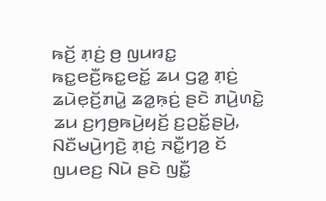ꤒꤢꤩ꤬ ꤊ꤫ꤢꤦ꤬ ꤥ꤬ ꤜꤣꤙꤢ꤭ ꤒꤢ꤭ꤕꤢꤪ꤬ꤒꤢ꤭ꤕꤢꤩ꤭ ꤘꤣ ꤞꤤ꤭ ꤊ꤫ꤢꤦ꤬ ꤘꤣꤧꤕ꤫ꤢꤩ꤬ꤊꤣꤧ꤭ ꤘꤤ꤭ꤒ꤫ꤢꤦ꤬ ꤔꤢꤧ ꤊꤣꤧ꤬ꤛꤢꤧ꤭ ꤘꤣ ꤢ꤬ꤚꤥ꤬ꤒꤣꤧ꤬ꤟꤢꤩ꤬ ꤢ꤬ꤑꤢꤩ꤭ꤔꤣꤧ꤬, ꤡꤢꤪꤗꤣꤧ꤬ꤚꤢꤧ꤬ ꤊ꤫ꤢꤦ꤬ ꤏꤢꤪ꤭ꤚꤤ꤬ ꤢꤩ ꤜꤣꤕꤢ꤬ ꤡꤣꤧ ꤔꤢꤧ ꤜꤢꤪ꤭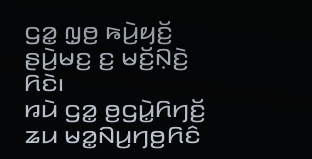ꤞꤤ꤭ ꤜ꤫ꤥ꤬ ꤒꤣꤧ꤬ꤟꤢꤩ꤬ ꤔꤣꤧ꤬ꤗꤢ꤬ ꤢ꤬ ꤗꤢꤩ꤬ꤡ꤫ꤢꤧ꤬ ꤖꤢꤧ꤯
ꤙꤣꤧ ꤞꤤ꤭ ꤥ꤬ꤞꤣꤧ꤭ꤖꤚꤢꤩ꤬ ꤘꤣ ꤗꤤ꤭ꤡꤣ꤬ꤚꤥ꤬ꤖꤢꤨ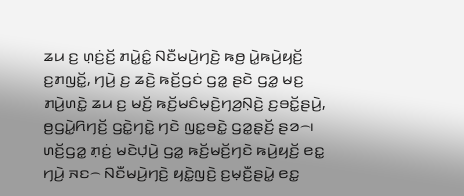ꤘꤣ ꤢ꤬ ꤛ꤫ꤢꤦ꤬ꤢꤩ꤬ ꤊꤣꤧ꤭ꤢꤨ꤭ ꤡꤢꤪꤗꤣꤧ꤬ꤚꤢꤧ꤬ ꤒꤥ꤬ ꤣꤧ꤭ꤒꤣꤧ꤬ꤟꤢꤩ꤬ ꤢ꤬ꤊꤜꤢꤩ꤭, ꤚꤣꤧ꤬ ꤢ꤬ ꤘꤢꤧ꤬ ꤒꤢꤩ꤬ꤞꤢꤦ ꤞꤤ꤭ ꤔꤢꤧ ꤞꤤ꤭ ꤗꤢ꤬ ꤊꤣꤧ꤬ꤛꤢꤧ꤭ ꤘꤣ ꤢ꤬ ꤗꤢꤩ꤬ ꤒꤢꤩ꤬ꤗꤢꤨꤗ꤫ꤢꤧ꤬ꤚꤤ꤬ꤡ꤫ꤢꤧ꤬ ꤢ꤬ꤋꤢꤩ꤭ꤔꤣꤧ꤬, ꤥ꤬ꤞꤣꤧ꤭ꤖꤚꤢꤩ꤬ ꤞꤢꤧ꤭ꤚꤢꤧ꤭ ꤚꤢꤧ ꤜꤢ꤭ꤋꤢꤧ꤭ ꤞꤤ꤭ꤔ꤫ꤢꤩ꤬ ꤔꤤ꤮꤯ ꤛꤢꤩ꤬ꤞꤤ꤭ ꤊ꤫ꤢꤦ꤬ ꤗꤢꤧꤓ꤫ꤣꤧ꤬ ꤞꤤ꤭ ꤒꤢꤩ꤬ꤗꤢꤩ꤬ꤚꤢꤧ ꤒꤣꤧ꤬ꤟꤢꤩ꤬ ꤕꤢ꤭ ꤚꤣꤧ꤬ ꤏꤢ꤮ ꤡꤢꤪꤗꤣꤧ꤬ꤚꤢꤧ꤬ ꤟꤢꤧ꤭ꤜꤢꤧ꤬ ꤢ꤬ꤗ꤫ꤢꤪ꤬ꤔꤣꤧ꤭ ꤕꤢ꤭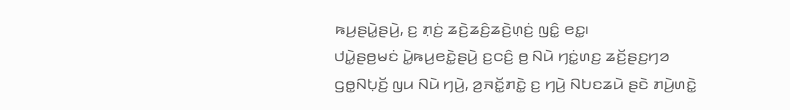ꤒꤣ꤬ꤔꤣꤧ꤭ꤔꤣꤧ꤬, ꤢ꤬ ꤊ꤫ꤢꤦ꤬ ꤘꤢꤧ꤬ꤘꤢꤨ꤬ꤘꤢꤧ꤬ꤛ꤫ꤢꤦ꤬ ꤜꤢꤨ꤭ ꤕꤢ꤭꤯
ꤓꤣꤧ꤭ꤔꤥ꤬ꤗꤢꤦ ꤣꤧ꤭ꤒꤣ꤬ꤕꤢꤧ꤭ꤔꤣꤧ꤬ ꤢ꤬ꤍꤢꤨ꤬ ꤥ꤬ ꤡꤣꤧ ꤚꤢꤦ꤭ꤛꤢ꤬ ꤘꤢꤩ꤬ꤔꤢ꤬ꤚꤤ ꤞꤥ꤭ꤡꤝ꤫ꤢꤩ꤬ ꤜꤣ ꤡꤣꤧ ꤚꤣꤧ꤬, ꤤ꤬ꤏꤢꤩ꤭ꤊꤢꤧ꤭ ꤢ꤬ ꤚꤣꤧ꤬ ꤡꤝꤢꤘꤣꤧ ꤔꤢꤧ ꤊꤣꤧ꤬ꤛꤢꤧ꤭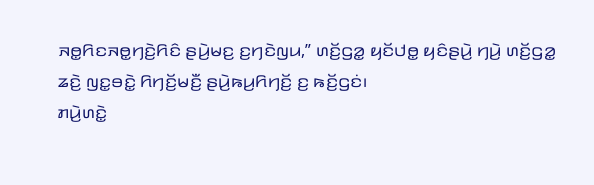ꤏꤥ꤭ꤖꤢꤏꤥ꤭ꤚꤢꤧ꤬ꤖꤢꤨ ꤔꤣꤧ꤬ꤗꤢ꤬ ꤢ꤬ꤚꤢꤧꤜꤣ,” ꤛꤢꤩ꤬ꤞꤤ꤭ ꤟꤢꤩꤓꤥ꤭ ꤟꤢꤨꤔꤣꤧ꤬ ꤚꤣꤧ꤬ ꤛꤢꤩ꤬ꤞꤤ꤭ ꤘꤢꤧ꤬ ꤜꤢ꤭ꤋꤢꤧ꤭ ꤖꤚꤢꤩ꤬ꤗꤢꤪ꤬ ꤔꤣꤧ꤬ꤒꤣ꤬ꤖꤚꤢꤩ꤬ ꤢ꤬ ꤒꤢꤩ꤬ꤞꤢꤦ꤯
ꤊꤣꤧ꤬ꤛꤢꤧ꤭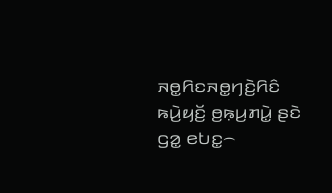ꤏꤥ꤭ꤖꤢꤏꤥ꤭ꤚꤢꤧ꤬ꤖꤢꤨ ꤒꤣꤧ꤬ꤟꤢꤩ꤬ ꤥ꤬ꤒ꤫ꤣ꤬ꤊꤣꤧ꤭ ꤔꤢꤧ ꤞꤤ꤭ ꤕꤝꤢ꤭꤮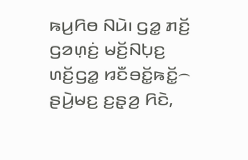ꤒꤣ꤬ꤖꤥ ꤡꤣꤧ꤯ ꤞꤤ꤭ ꤊꤢꤩ꤬ ꤞꤤꤛ꤫ꤢꤦ꤬ ꤗꤢꤩ꤬ꤡꤝ꤫ꤢ꤬ ꤛꤢꤩ꤬ꤞꤤ꤭ ꤙꤢꤪꤋꤢꤩ꤭ꤒꤢꤩ꤭꤮ ꤔꤣꤧ꤬ꤗꤢ꤬ ꤢ꤬ꤔ꤫ꤤ꤬ ꤖꤢꤧ,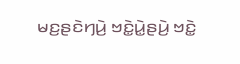ꤗꤢ꤬ꤔꤢꤧꤚꤣꤧ꤬ ꤠꤢꤧ꤭ꤣꤧ꤭ꤔꤣꤧ꤬ ꤠꤢꤧ꤭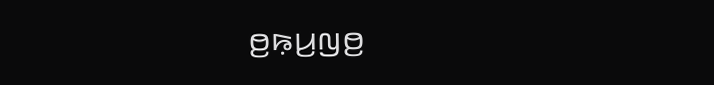ꤥ꤬ꤒ꤫ꤣ꤬ꤜꤥ꤬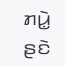ꤊꤣꤧ꤭ ꤔꤢꤧ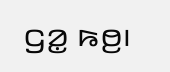ꤞꤤ꤭ ꤒꤥ꤬꤯